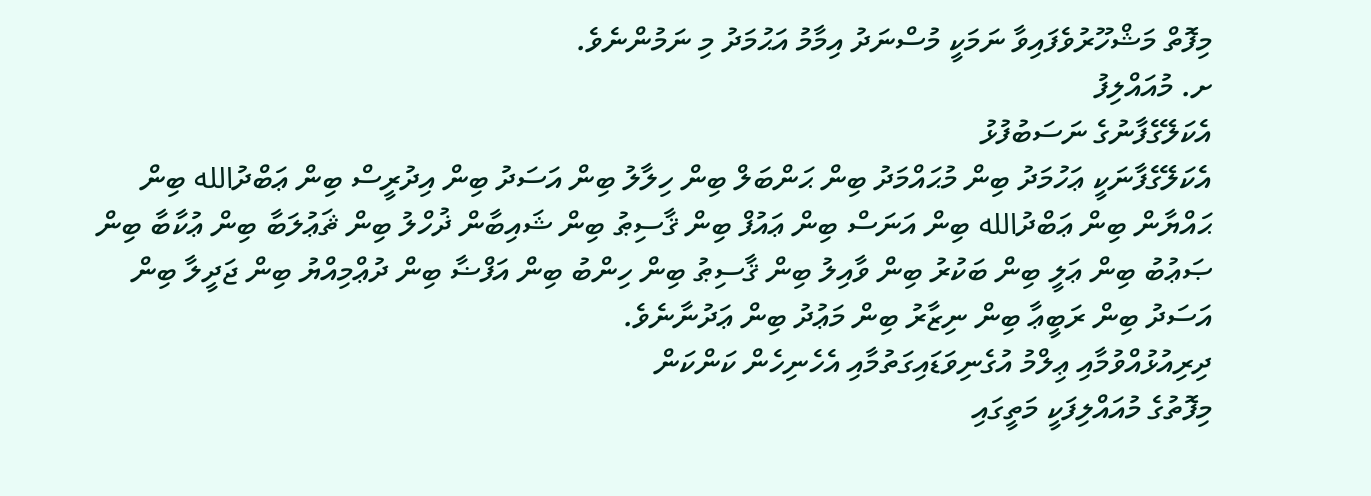މިފޮތް މަޝްހޫރުވެފައިވާ ނަމަކީ މުސްނަދު އިމާމު އަޙުމަދު މި ނަމުންނެވެ.
ށ. މުއައްލިފު
އެކަލޭގެފާނުގެ ނަސަބުފުޅު
އެކަލޭގެފާނަކީ ޢަހުމަދު ބިން މުޙައްމަދު ބިން ޙަންބަލް ބިން ހިލާލު ބިން އަސަދު ބިން އިދުރީސް ބިން ޢަބްދުالله ބިން ޙައްޔާން ބިން ޢަބްދުالله ބިން އަނަސް ބިން ޢައުފް ބިން ޤާސިޠު ބިން ޝައިބާން ޛުހްލު ބިން ޘަޢުލަބާ ބިން ޢުކާބާ ބިން ޞަޢުބު ބިން ޢަލީ ބިން ބަކުރު ބިން ވާއިލު ބިން ޤާސިޠު ބިން ހިންބު ބިން އަފްޟާ ބިން ދުޢްމިއްޔު ބިން ޖަދީލާ ބިން އަސަދު ބިން ރަބީޢާ ބިން ނިޒާރު ބިން މަޢުދު ބިން ޢަދުނާނެވެ.
ދިރިއުޅުއްވުމާއި ޢިލްމު އުގެނިވަޑައިގަތުމާއި އެހެނިހެން ކަންކަން
މިފޮތުގެ މުއައްލިފަކީ މަތީގައި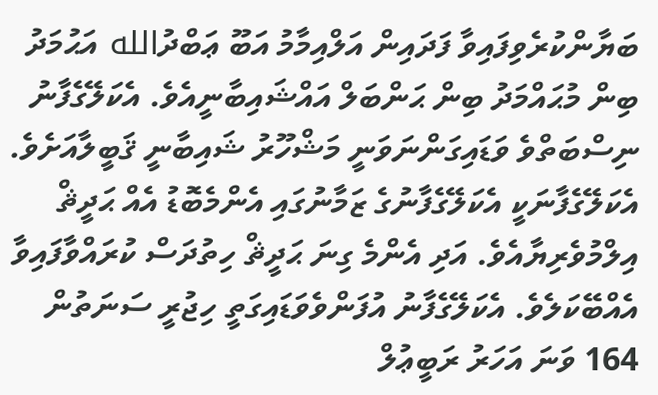ބަޔާންކުރެވިފައިވާ ފަދައިން އަލްއިމާމު އަބޫ ޢަބްދުالله އަޙުމަދު ބިން މުޙައްމަދު ބިން ޙަންބަލް އައްޝައިބާނީއެވެ. އެކަލޭގެފާނު ނިސްބަތްވެ ވަޑައިގަންނަވަނީ މަޝްހޫރު ޝައިބާނީ ޤަބީލާއަށެވެ. އެކަލޭގެފާނަކީ އެކަލޭގެފާނުގެ ޒަމާނުގައި އެންމެބޮޑު އެއް ޙަދީޘް އިލްމުވެރިޔާއެވެ. އަދި އެންމެ ގިނަ ޙަދީޘް ހިތުދަސް ކުރައްވާފައިވާ އެއްބޭކަލެވެ. އެކަލޭގެފާނު އުފަންވެވަޑައިގަތީ ހިޖުރީ ސަނަތުން 164 ވަނަ އަހަރު ރަބީޢުލް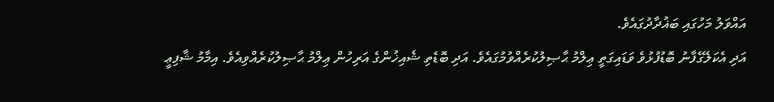އައްވަލު މަހުގައި ބަޣުދާދުގައެވެ.
އަދި އެކަލޭގެފާނު ބޮޑުފުޅުވެ ވަޑައިގަތީ ޢިލްމު ޙާޞިލުކުރެއްވުމުގައެވެ. އަދި ބޮޑެތި ޝެއިޚުންގެ އަރިހުން ޢިލްމު ޙާޞިލުކުރެއްވިއެވެ. އިމާމު ޝާފިޢީ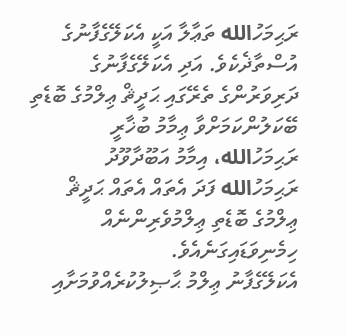ރަޙިމަހުالله ތަޢާލާ އަކީ އެކަލޭގެފާނުގެ އުސްތާޛެކެވެ. އަދި އެކަލޭގެފާނުގެ ދަރިވަރުންގެ ތެރޭގައި ޙަދީޘް ޢިލްމުގެ ބޮޑެތި ބޭކަލުންކަމަށްވާ ޢިމާމު ބުޚާރީ ރަޙިމަހުالله، އިމާމު އަބޫދާވޫދު ރަޙިމަހުالله ފަދަ އެތައް އެތައް ޙަދީޘް ޢިލްމުގެ ބޮޑެތި ޢިލްމުވެރިންނެއް ހިމެނިވަޑައިގަނެއެވެ.
އެކަލޭގެފާނު ޢިލްމު ޙާޞިލުކުރެއްވުމަށާއި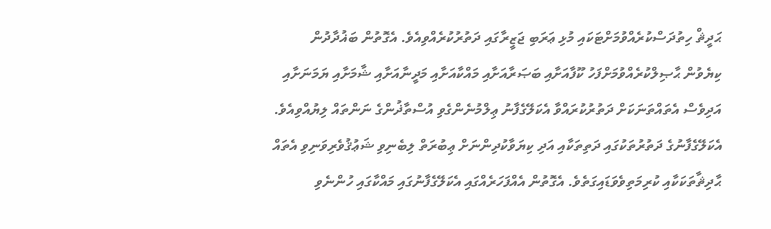ޙަދީޘް ހިތުދަސްކުރެއްވުމަށްޓަކައި މުޅި ޢަރަބި ޖަޒީރާގައި ދަތުރުކުރެއްވިއެވެ. އެގޮތުން ބަޣުދާދުން ކިޔެވުން ޙާޞިލްކުރެއްވުމަށްފަހު ކޫފާއަށާއި ބަޞަރާއަށާއި މައްކާއަށާއި މަދީނާއަށާއި ޝާމަށާއި ޔަމަނަށާއި އަދިވެސް އެތައްތަނަކަށް ދަތުރުކުރައްވާ އެކަލޭގެފާނު ޢިލްމުނެންގެވި އުސްތާޛުންގެ ނަންތައް ލިޔުއްވިއެވެ. އެކަލޭގެފާނުގެ ދަތުރުތަކުގައި ދަތިތަކާއި އަދި ކިޔަވާކުދިންނަށް ޢިބުރަތް ލިބެނިވި ޝަޢުޤުވެރިވަނިވި އެތައް ޙާދިޘާތަކަކާއި ކުރިމަތިވެވަޑައިގަތެވެ. އެގޮތުން އެއްފަހަރެއްގައި އެކަލޭގެފާނުގައި މައްކާގައި ހުންނެވި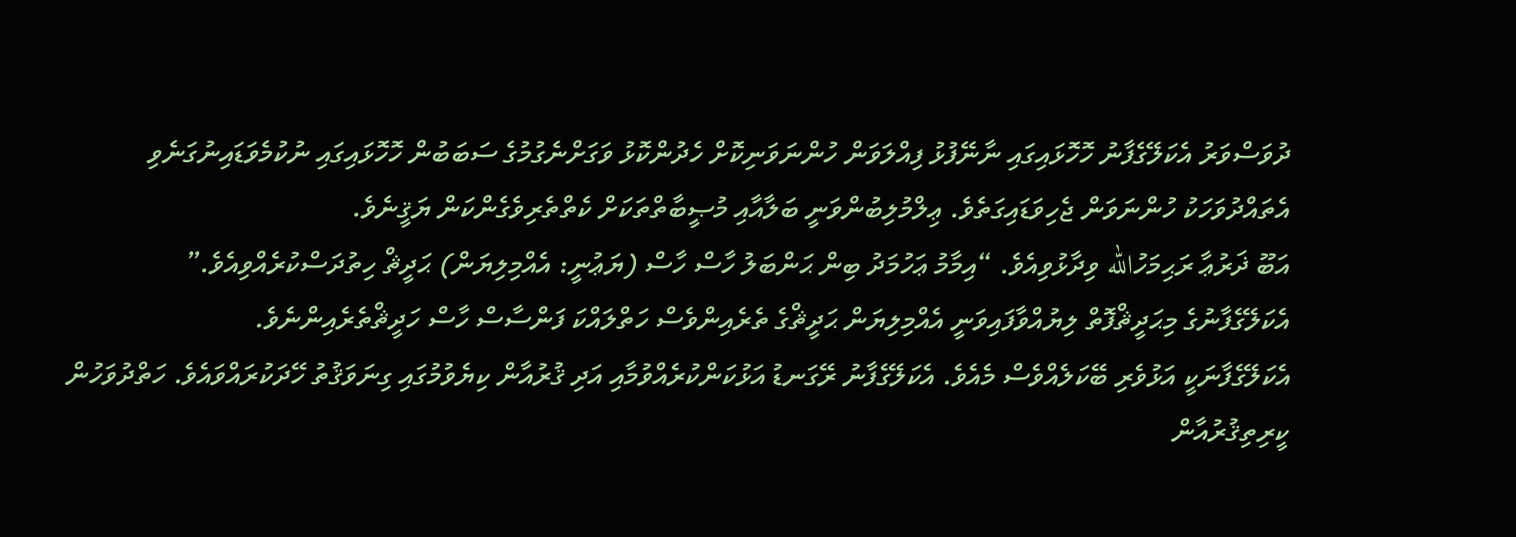ދުވަސްވަރު އެކަލޭގެފާނު ހޮހޮޅައިގައި ނާނޭފުޅު ފިއްލަވަން ހުންނަވަނިކޮށް ހެދުންކޮޅު ވަގަށްނެގުމުގެ ސަބަބުން ހޮހޮޅައިގައި ނުކުމެވަޑައިނުގަނެވި އެތައްދުވަހަކު ހުންނަވަން ޖެހިވަޑައިގަތެވެ. ޢިލްމުލިބުންވަނީ ބަލާއާއި މުޞީބާތްތަކަށް ކެތްތެރިވެގެންކަން ޔަޤީނެވެ.
އަބޫ ޛަރުޢާ ރަޙިމަހުالله ވިދާޅުވިއެވެ. “އިމާމު ޢަހުމަދު ބިން ޙަންބަލު ހާސް ހާސް (ޔަޢުނީ: އެއްމިލިޔަން) ޙަދީޘް ހިތުދަސްކުރެއްވިއެވެ.”
އެކަލޭގެފާނުގެ މިޙަދީޘްފޮތް ލިޔުއްވާފައިވަނީ އެއްމިލިޔަން ޙަދީޘްގެ ތެރެއިންވެސް ހަތްލައްކަ ފަންސާސް ހާސް ހަދީޘްތެރެއިންނެވެ.
އެކަލޭގެފާނަކީ އަޅުވެރި ބޭކަލެއްވެސް މެއެވެ. އެކަލޭގެފާނު ރޭގަނޑު އަޅުކަންކުރެއްވުމާއި އަދި ޤުރުއާން ކިޔެވުމުގައި ގިނަވަޤުތު ހޭދަކުރައްވައެވެ. ހަތްދުވަހުން ކީރިތިޤުރުއާން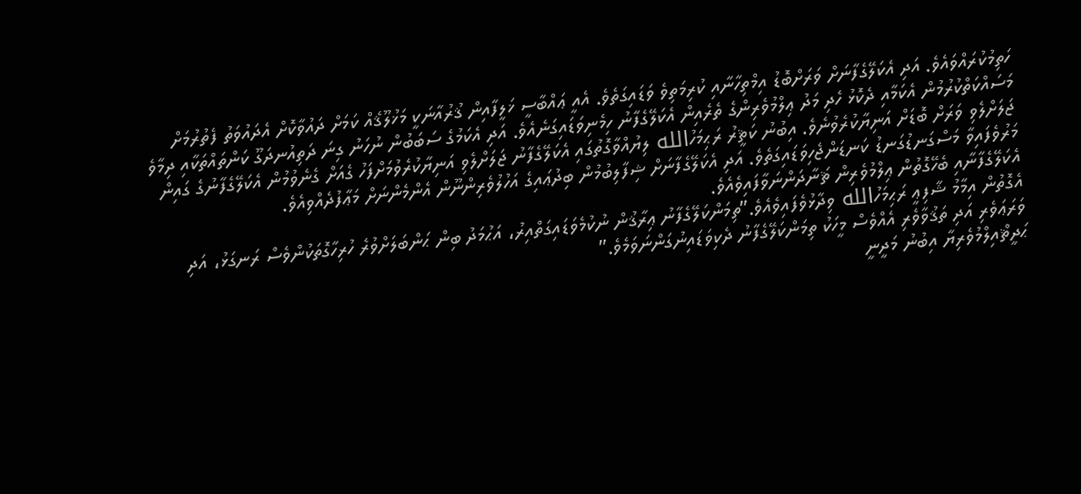ހަތިމުކުރައްވައެވެ. އަދި އެކަލޭގެފާނަށް ވަރަށްބޮޑު އިމްތިހާނާއި ކުރިމަތިވެ ވަޑައިގަތެވެ. އެއީ ޢައްބާސީ ޚަލީފާއިން ޤުރުއާނަކީ މަޚުލޫޤެއް ކަމަށް ދައުވާކޮށް އެދައުވަތު ފެތުރުމަށް މަސައްކަތްކުރުމުން އެކަމާއި ދެކޮޅު ހެދި މަދު ޢިލްމުވެރިންގެ ތެރެއިން އެކަލޭގެފާނު ހިމެނިވަޑައިގަނެއެވެ. އަދި އެކަމުގެ ސަބަބުން ނުހަނު ގިނަ ދަތިއުނދަގޫ ކަންތައްތަކާއި ދިމާވެ ޖަލަށްލެވި ވަރަށް ބޮޑަށް އަނިޔާކުރެވުނެވެ. އިބުނު ކަޘީރު ރަޙިމަހުالله ލިޔުއްވާގޮތުގައި އެކަލޭގެފާނު ޖަލަށްލެވި އަނިޔާކުރެވުމަށްފަހު ގެއަށް ގެނެވުމުން އެކަލޭގެފާނުގެ ގައިން މަރުވެފައިވާ މަސްގަނޑުގަނޑު ކަނޑަންޖެހިވަޑައިގަތެވެ. އަދި އެކަލޭގެފާނަށް ޝިފާލިބުމުން ބިދުޢައިގެ އަހުލުވެރިންނޫން އެންމެންނަށް މަޢާފުދެއްވިއެވެ.
އެކަލޭގެފާނާއި ބެހޭގޮތުން ޢިލްމުވެރިން ޘަނާދަންނަވާފައިވެއެވެ.
އެގޮތުން އިމާމު ޝާފިޢީ ރަޙިމަހުالله ވިދާޅުވެފައިވެއެވެ.”ތިމަންކަލޭގެފާނު ޢިރާޤުން ނުކުމެވަޑައިގަތްއިރު، އަޙުމަދު ބިން ޙަންބަލަށްވުރެ ހުރިހާގޮތަކުންވެސް ރަނގަޅު، އަދި ވަރަޢަވެރި އަދި ތަޤުވާވެރި އެއްވެސް މީހަކު ތިމަންކަލޭގެފާނު ދެކިވަޑައިނުގަންނަވަމެވެ.”
ޙަދީޘްއިލްމުވެރިޔާ އިބުނު މަދީނީ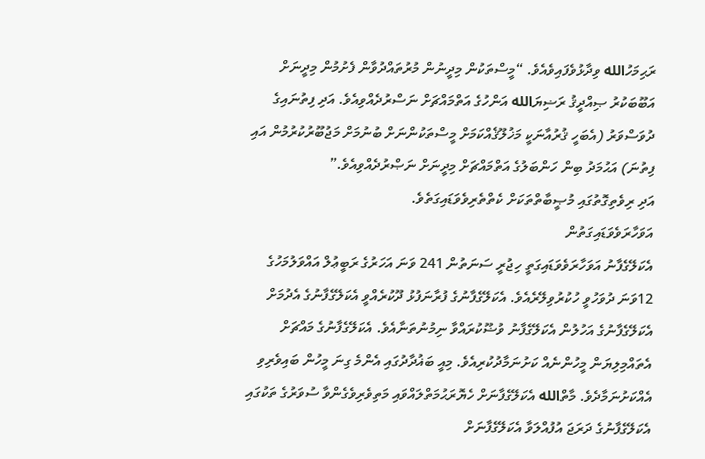ރަޙިމަހުالله ވިދާޅުވެފައިވެއެވެ. “މީސްތަކުން މިދީނުން މުރުތައްދުވާން ފެށުމުން މިދީނަށް އަބޫބަކުރު ޞިއްދީޤު ރަޟިޔަالله އަންހުގެ އަތްމައްޗަށް ނަސްރުދެއްވިއެވެ. އަދި ފިތުނައިގެ ދުވަސްވަރު (އެބަހީ ޤުރުއާނަކީ މަޚުލޫޤެއްކަމަށް މީސްތަކުންނަށް ބުނުމަށް މަޖުބޫރުކުރުމުން އައި ފިތުނަ) އަޙުމަދު ބިން ހަންބަލުގެ އަތްމައްޗަށް މިދީނަށް ނަޞްރުދެއްވިއެވެ.”
އަދި ރިވެތިގޮތުގައި މުޞީބާތްތަކަށް ކެތްތެރިވެވަޑައިގަތެވެ.
އަވަހާރަވެވަޑައިގަތުން
އެކަލޭގެފާނު އަވަހާރަވެވަޑައިގަތީ ހިޖުރީ ސަނަތުން 241 ވަނަ އަހަރުގެ ރަބީޢުލް އައްވަލުމަހުގެ 12ވަނަ ދުވަހުވީ ހުކުރުވިލޭރެއެވެ. އެކަލޭގެފާނުގެ ފުރާނަފުޅު ދޫކުރެއްވީ އެކަލޭގެފާނުގެ އެދުމަށް އެކަލޭގެފާނުގެ އަހުލުން އެކަލޭގެފާނު ވުޟޫކުރައްވާ ނިމުނުތަނާއެވެ. އެކަލޭގެފާނުގެ މައްޗަށް އެތައްމިލިޔަން މީހުންނެއް ކަށުނަމާދުކުރިއެވެ. މިއީ ބަޣުދާދުގައި އެންމެ ގިނަ މީހުން ބައިވެރިވި އެއްކަށުނަމާދެވެ. މާތްالله އެކަލޭގެފާނަށް ހެޔޮރަޙުމަތްލައްވައި މަތިވެރިވެގެންވާ ސުވަރުގެ ތަކުގައި އެކަލޭގެފާނުގެ ދަރަޖަ އުފުއްލަވާ އެކަލޭގެފާނަށް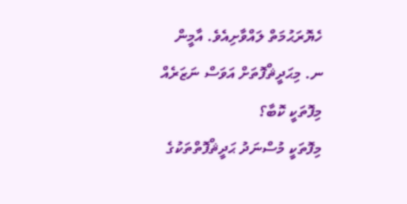ހެޔޮރަޙުމަތް ލައްވާށިއެވެ. އާމީން
ނ. މިޙަދީޘްފޮތަށް އަވަސް ނަޒަރެއް
މިފޮތަކީ ކޮބާ؟
މިފޮތަކީ މުސްނަދު ޙަދީޘްފޮތްތަކުގެ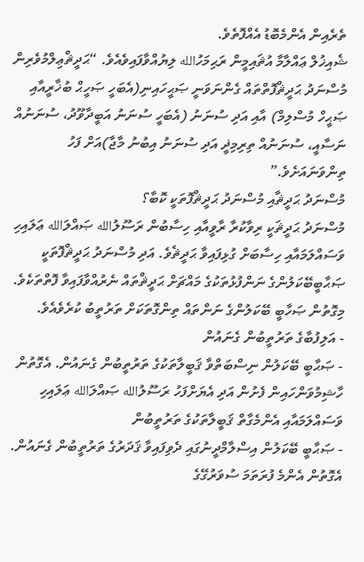ތެރެއިން އެންމެބޮޑު އެއްފޮތެވެ.
ޝެއިޚުލް ޢައްލާމާ އުޘައިމީން ރަޙިމަހުالله ލިޔުއްވާފައިވެއެވެ. “ޙަދީޘްޢިލްމުވެރިން މުސްނަދު ޙަދީޘްފޮތްތައް ގެންނަވަނީ ޞަޙީހައިނި(އެބަހީ ޞަހީޙް ބުޚާރީއާއި ޞަޙީހް މުސްލިމް) އާއި އަދި ސުނަނު (އެބަހީ ސުނަނު އަބީދާވޫދު، ސުނަނުއް ނަސާއީ، ސުނަނުއް ތިރިމިޛީ އަދި ސުނަނު އިބުނު މާޖާ)އަށް ފަހު ތިންވަނައަށެވެ.”
މުސްނަދު ޙަދީޘާއި މުސްނަދު ޙަދީޘްފޮތަކީ ކޮބާ؟
މުސްނަދު ޙަދީޘަކީ ރިވާކުރާ ރާވީއާއި ހިސާބުން ރަސޫލުالله ޞައްލަالله ޢަލައިހި ވަސައްލަމައާއި ހިސާބަށް ގުޅިފައިވާ ޙަދީޘެވެ. އަދި މުސްނަދު ޙަދީޘްފޮތަކީ ޞަޙާބީބޭކަލުންގެ ނަންފުޅުތަކުގެ މައްޗަށް ޙަދީޘްތައް ނެރުއްވާފައިވާ ފޮތްތަކެވެ. މިގޮތުން ޞަހާބީ ބޭކަލުންގެ ނަންތައް ތިންގޮތަކަށް ތަރުތީބު ކުރެވެއެވެ.
- އަލިފުބާގެ ތަރުތީބުން ގެނައުން
- ޞަޙާބީ ބޭކަލުން ނިސްބަތްވާ ޤަބީލާތަކުގެ ތަރުތީބުން ގެނައުން. އެގޮތުން ހާޝިމުވަންހައިން ފެށުން އަދި އެޔަށްފަހު ރަސޫލުالله ޞައްލަالله ޢަލައިހި ވަސައްލަމައާއި އެންމެގާތް ޤަބީލާތަކުގެ ތަރުތީބުން
- ޞަޙާބީ ބޭކަލުން އިސްލާމްދީނުގައި ދެވިފައިވާ ޤަދަރުގެ ތަރުތީބުން ގެނައުން. އެގޮތުން އެންމެ ފުރަތަމަ ސުވަރުގޭގެ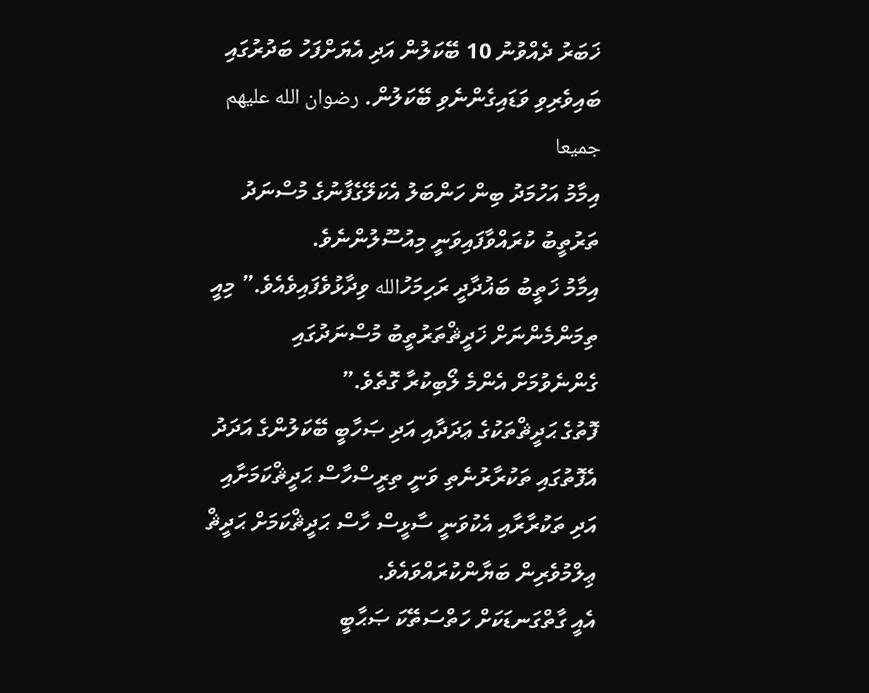ޚަބަރު ދެއްވުނު 10 ބޭކަލުން އަދި އެޔަށްފަހު ބަދުރުގައި ބައިވެރިވި ވަޑައިގެންނެވި ބޭކަލުން. رضوان الله عليهم جميعا
އިމާމު އަހުމަދު ބިން ހަންބަލު އެކަލޭގެފާނުގެ މުސްނަދު ތަރުތީބު ކުރައްވާފައިވަނީ މިއުސޫލުންނެވެ.
އިމާމު ޚަތީބު ބަޣުދާދީ ރަހިމަހުالله ވިދާޅުވެފައިވެއެވެ.” މިއީ ތިމަންމެންނަށް ޚަދީޘްތަރުތީބު މުސްނަދުގައި ގެންނެވުމަށް އެންމެ ލޯބިކުރާ ގޮތެވެ.”
ފޮތުގެ ޙަދީޘްތަކުގެ ޢަދަދާއި އަދި ޞަހާބީ ބޭކަލުންގެ އަދަދު
އެފޮތުގައި ތަކުރާރުނެތި ވަނީ ތިރީސްހާސް ޙަދީޘްކަމަށާއި އަދި ތަކުރާރާއި އެކުވަނީ ސާޅީސް ހާސް ޙަދީޘްކަމަށް ޙަދީޘް ޢިލްމުވެރިން ބަޔާންކުރައްވައެވެ.
އެއީ ގާތްގަނޑަކަށް ހަތްސަތޭކަ ޞަޙާބީ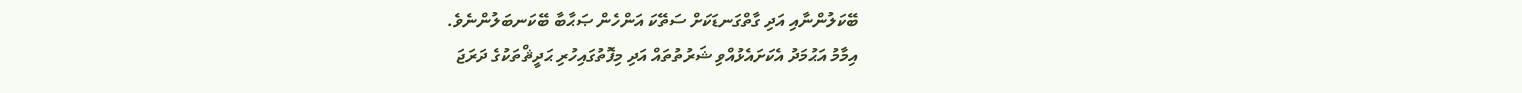ބޭކަލުންނާއި އަދި ގާތްގަނޑަކަށް ސަތޭކަ އަންހެން ޞަޙާބާ ބޭކަނބަލުންނެވެ.
އިމާމު އަޙުމަދު އެކަށައެޅުއްވި ޝަރުތުތައް އަދި މިފޮތުގައިހުރި ޙަދީޘްތަކުގެ ދަރަޖަ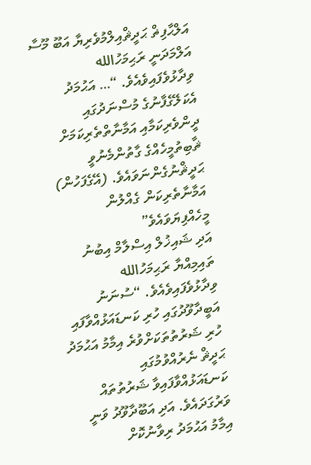އަލްޙާފިޡް ޙަދީޘްއިލްމުވެރިޔާ އަބޫ މޫސާ އަލްމަދަނީ ރަޙިމަހުالله ވިދާޅުވެފައިވެއެވެ. “… އަޙުމަދު އެކަލޭގެފާނުގެ މުސްނަދުގައި ދީންވެރިކަމާއި އަމާނާތްތެރިކަމަށް ޘާބިތުމީހެއްގެ ގާތުންމެނުވީ ޙަދީޘްނުގެންނަވައެވެ. (އޭގެފަހުން) އަމާނާތެރިކަން ގެއްލުން މީހެއްފިޔަވައެވެ”
އަދި ޝައިޚުލް އިސްލާމް އިބުނު ތައިމިއްޔާ ރަޙިމަހުالله ވިދާޅުވެފައިވެއެވެ. “ސުނަނު އަބީދާވޫދުގައި ހުރި ކަނޑައަޅުއްވާފައި ހުރި ޝަރުތުތަކަށްވުރެ އިމާމު އަޙުމަދު ޙަދީޘް ނެރުއްވުމުގައި ކަނޑައަޅުއްވާފައިވާ ޝަރުތުތައް ވަރުގަދައެވެ. އަދި އަބޫދާވޫދު ވަނީ އިމާމު އަޙުމަދު ރިވާނުކޮށް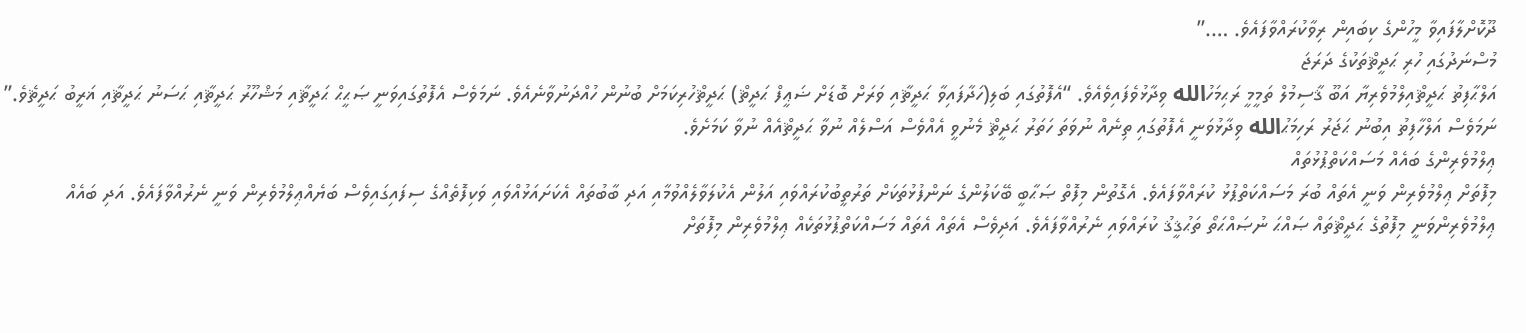ދޫކޮށްލާފައިވާ މީހުންގެ ކިބައިން ރިވާކުރައްވާފައެވެ. ….”
މުސްނަދުގައި ހުރި ޙަދީޘްތަކުގެ ދަރަޖަ
އަލްޙާފިޡު ޙަދީޘްއިލްމުވެރިޔާ އަބޫ ޤާސިމުލް ތަމީމީ ރަޙިމަހުالله ވިދާޅުވެފައިވެއެވެ. “އެފޮތުގައި ބަލި(ހަދާފައިވާ ޙަދީޘާއި ވަރަށް ބޮޑަށް ޟަޢީފް ޙަދީޘް) ޙަދީޘްހުރިކަމަށް ބުނުން ހުއްދަނުވާނެއެވެ. ނަމަވެސް އެފޮތުގައިވަނީ ޞަޙީޙް ޙަދީޘާއި މަޝްހޫރު ޙަދީޘާއި ޙަސަނު ޙަދީޘާއި ޣަރީބު ޙަދީޘެވެ.”
ނަމަވެސް އަލްހާފިޡު އިބުނު ޙަޖަރު ރަހިމަޙުالله ވިދާޅުވަނީ އެފޮތުގައި ތިނެއް ނުވަތަ ހަތަރު ޙަދީޘް މެނުވީ އެއްވެސް އަސްލެއް ނުވާ ޙަދީޘްއެއް ނުވާ ކަމަށެވެ.
ޢިލްމުވެރިންގެ ބައެއް މަސައްކަތްޕުޅުތައް
މިފޮތަށް ޢިލްމުވެރިން ވަނީ އެތައް ބުރަ މަސައްކަތްޕުޅު ކުރައްވާފައެވެ. އެގޮތުން މިފޮތް ޞަޙާބީ ބޭކަލުންގެ ނަންފުޅުތަކަށް ތަރުތީބުކުރައްވައި އަލުން އެކުލަވާލެއްވުމާއި އަދި ބާބުތައް އެކަށައަޅުއްވައި ވަކިފޮތެއްގެ ސިފައިގައިވެސް ބަޔެއްޢިލްމުވެރިން ވަނީ ނެރުއްވާފައެވެ. އަދި ބައެއް ޢިލްމުވެރިންވަނީ މިފޮތުގެ ޙަދީޘްތައް ޞައްޙަ ނުޞައްޙަތޯ ތަޙުޤީޤު ކުރައްވައި ނެރުއްވާފައެވެ. އަދިވެސް އެތައް އެތައް މަސައްކަތްޕުޅުތަކެއް ޢިލްމުވެރިން މިފޮތަށް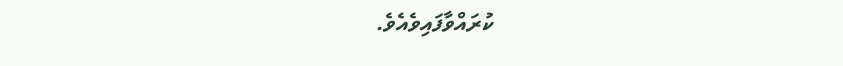ކުރައްވާފައިވެއެވެ.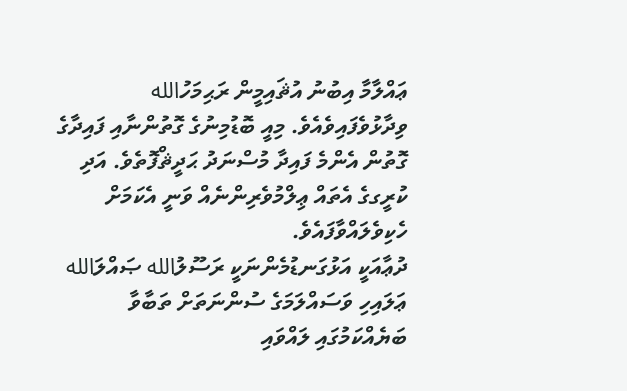ޢައްލާމާ އިބުނު އުޘައިމީން ރަޙިމަހުالله ވިދާޅުވެފައިވެއެވެ. މިއީ ބޮޑުމިނުގެ ގޮތުންނާއި ފައިދާގެ ގޮތުން އެންމެ ފައިދާ މުސްނަދު ޙަދީޘްފޮތެވެ. އަދި ކުރީގގެ އެތައް ޢިލްމުވެރިންނެއް ވަނީ އެކަމަށް ހެކިވެލައްވާފައެވެ.
ދުޢާއަކީ އަޅުގަނޑުމެންނަކީ ރަސޫލުالله ޞައްލަالله ޢަލައިހި ވަސައްލަމަގެ ސުންނަތަށް ތަބާވާ ބަޔެއްކަމުގައި ލައްވައި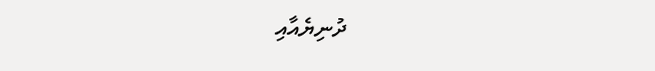ދުނިޔެއާއި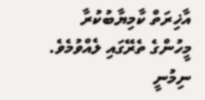އާޚިރަތް ކާމިޔާބުކުރާ މީހުންގެ ތެރޭގައި ލެއްވުމެވެ.
ނިމުނީ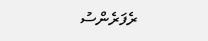ރެފަރެންސު